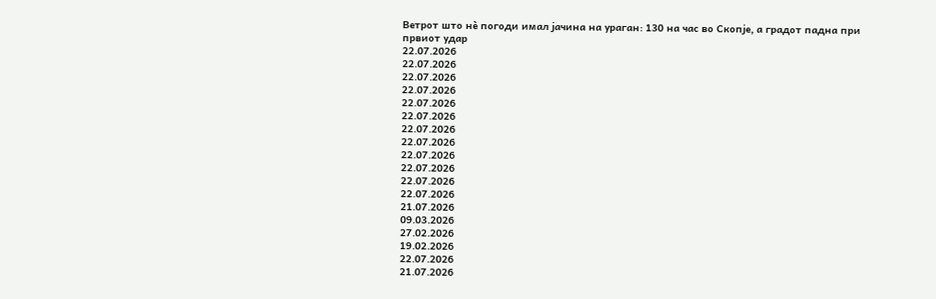Ветрот што нè погоди имал јачина на ураган: 130 на час во Скопје, а градот падна при првиот удар
22.07.2026
22.07.2026
22.07.2026
22.07.2026
22.07.2026
22.07.2026
22.07.2026
22.07.2026
22.07.2026
22.07.2026
22.07.2026
22.07.2026
21.07.2026
09.03.2026
27.02.2026
19.02.2026
22.07.2026
21.07.2026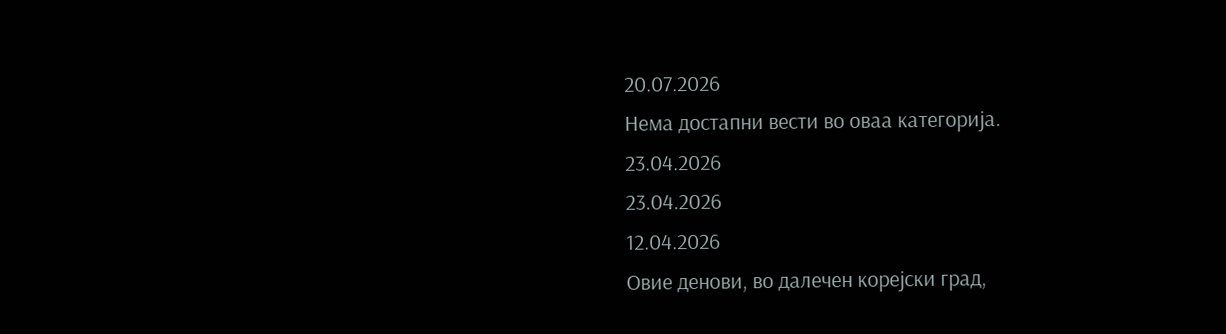20.07.2026
Нема достапни вести во оваа категорија.
23.04.2026
23.04.2026
12.04.2026
Овие денови, во далечен корејски град,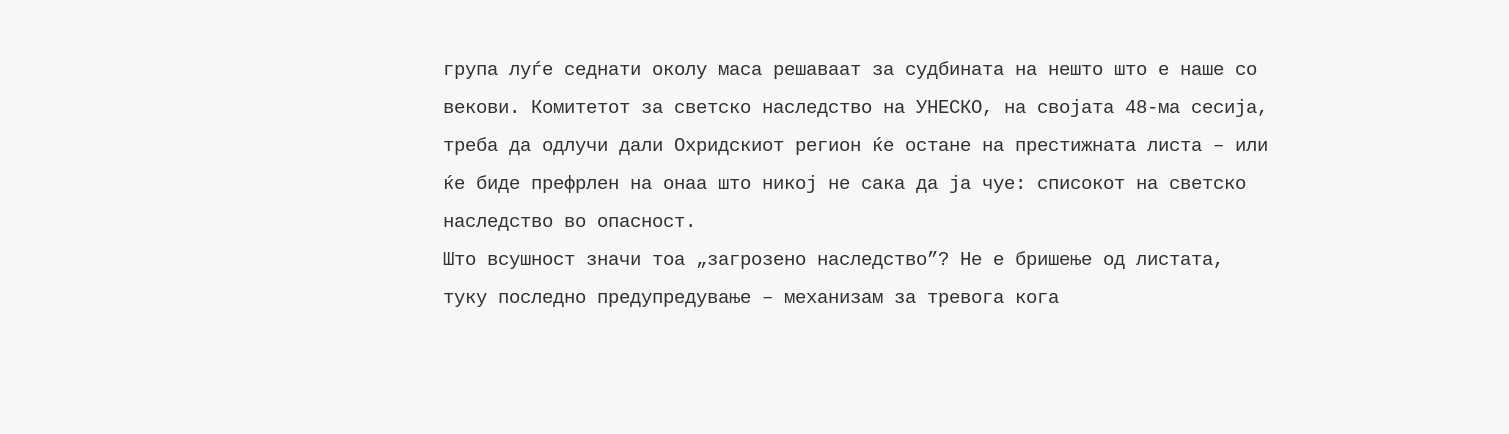група луѓе седнати околу маса решаваат за судбината на нешто што е наше со векови. Комитетот за светско наследство на УНЕСКО, на својата 48-ма сесија, треба да одлучи дали Охридскиот регион ќе остане на престижната листа – или ќе биде префрлен на онаа што никој не сака да ја чуе: списокот на светско наследство во опасност.
Што всушност значи тоа „загрозено наследство”? Не е бришење од листата, туку последно предупредување – механизам за тревога кога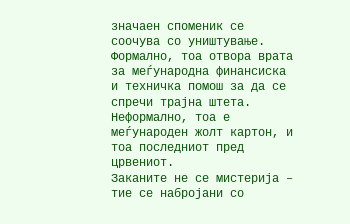значаен споменик се соочува со уништување. Формално, тоа отвора врата за меѓународна финансиска и техничка помош за да се спречи трајна штета. Неформално, тоа е меѓународен жолт картон, и тоа последниот пред црвениот.
Заканите не се мистерија – тие се набројани со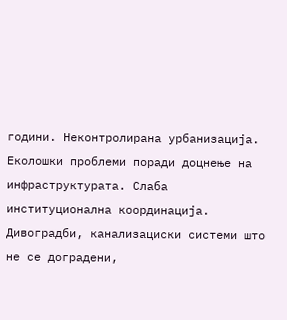години. Неконтролирана урбанизација. Еколошки проблеми поради доцнење на инфраструктурата. Слаба институционална координација. Дивоградби, канализациски системи што не се доградени,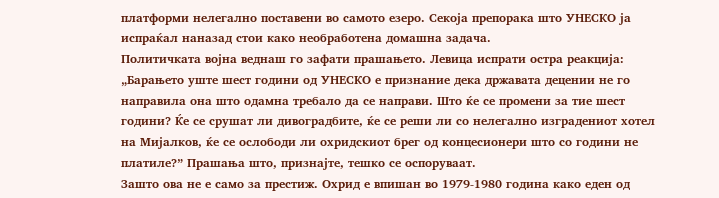платформи нелегално поставени во самото езеро. Секоја препорака што УНЕСКО ја испраќал наназад стои како необработена домашна задача.
Политичката војна веднаш го зафати прашањето. Левица испрати остра реакција: „Барањето уште шест години од УНЕСКО е признание дека државата децении не го направила она што одамна требало да се направи. Што ќе се промени за тие шест години? Ќе се срушат ли дивоградбите, ќе се реши ли со нелегално изградениот хотел на Мијалков, ќе се ослободи ли охридскиот брег од концесионери што со години не платиле?” Прашања што, признајте, тешко се оспоруваат.
Зашто ова не е само за престиж. Охрид е впишан во 1979-1980 година како еден од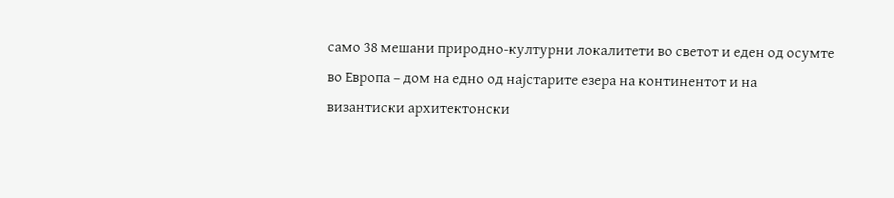само 38 мешани природно-културни локалитети во светот и еден од осумте во Европа – дом на едно од најстарите езера на континентот и на византиски архитектонски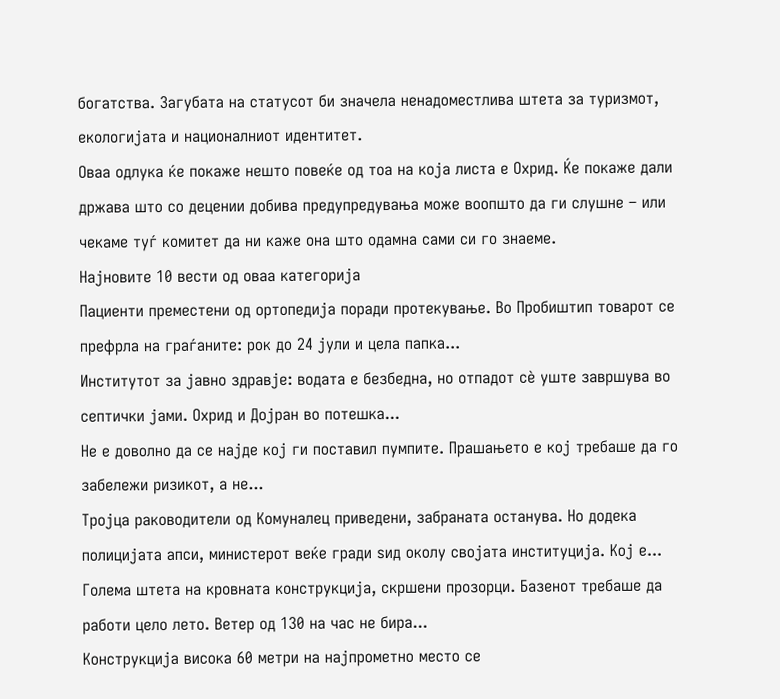богатства. Загубата на статусот би значела ненадоместлива штета за туризмот, екологијата и националниот идентитет.
Оваа одлука ќе покаже нешто повеќе од тоа на која листа е Охрид. Ќе покаже дали држава што со децении добива предупредувања може воопшто да ги слушне – или чекаме туѓ комитет да ни каже она што одамна сами си го знаеме.
Најновите 10 вести од оваа категорија
Пациенти преместени од ортопедија поради протекување. Во Пробиштип товарот се префрла на граѓаните: рок до 24 јули и цела папка...
Институтот за јавно здравје: водата е безбедна, но отпадот сè уште завршува во септички јами. Охрид и Дојран во потешка...
Не е доволно да се најде кој ги поставил пумпите. Прашањето е кој требаше да го забележи ризикот, а не...
Тројца раководители од Комуналец приведени, забраната останува. Но додека полицијата апси, министерот веќе гради ѕид околу својата институција. Кој е...
Голема штета на кровната конструкција, скршени прозорци. Базенот требаше да работи цело лето. Ветер од 130 на час не бира...
Конструкција висока 60 метри на најпрометно место се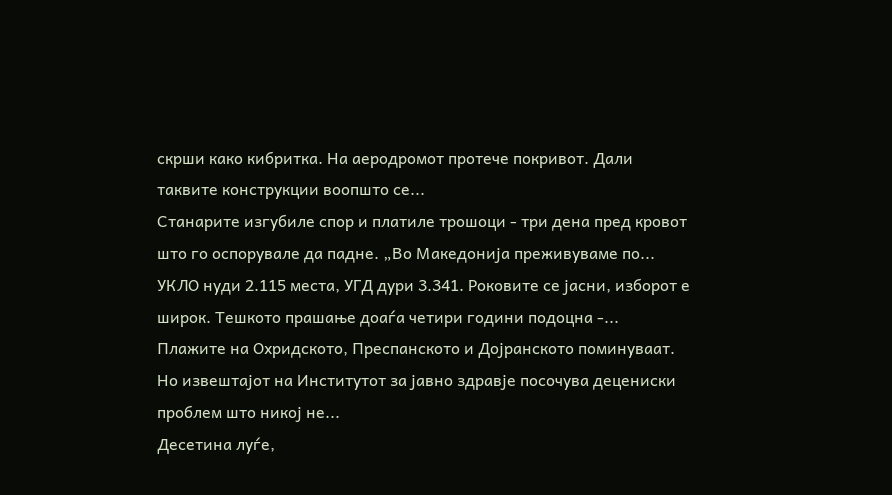скрши како кибритка. На аеродромот протече покривот. Дали таквите конструкции воопшто се...
Станарите изгубиле спор и платиле трошоци - три дена пред кровот што го оспорувале да падне. „Во Македонија преживуваме по...
УКЛО нуди 2.115 места, УГД дури 3.341. Роковите се јасни, изборот е широк. Тешкото прашање доаѓа четири години подоцна -...
Плажите на Охридското, Преспанското и Дојранското поминуваат. Но извештајот на Институтот за јавно здравје посочува децениски проблем што никој не...
Десетина луѓе,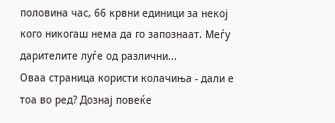половина час, 66 крвни единици за некој кого никогаш нема да го запознаат. Меѓу дарителите луѓе од различни...
Оваа страница користи колачиња - дали е тоа во ред? Дознај повеќе